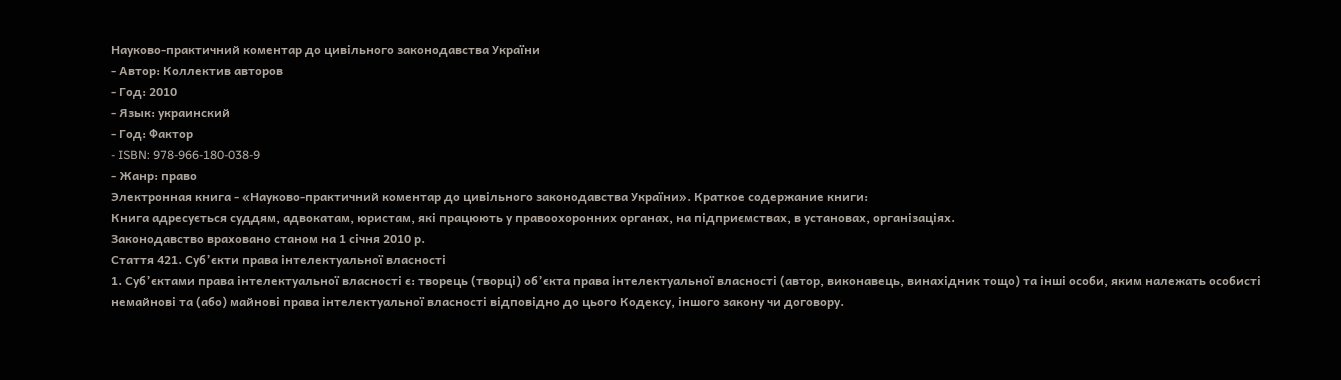Науково-практичний коментар до цивільного законодавства України
- Автор: Коллектив авторов
- Год: 2010
- Язык: украинский
- Год: Фактор
- ISBN: 978-966-180-038-9
- Жанр: право
Электронная книга - «Науково-практичний коментар до цивільного законодавства України». Краткое содержание книги:
Книга адресується суддям, адвокатам, юристам, які працюють у правоохоронних органах, на підприємствах, в установах, організаціях.
Законодавство враховано станом на 1 січня 2010 р.
Стаття 421. Суб’єкти права інтелектуальної власності
1. Суб’єктами права інтелектуальної власності є: творець (творці) об’єкта права інтелектуальної власності (автор, виконавець, винахідник тощо) та інші особи, яким належать особисті немайнові та (або) майнові права інтелектуальної власності відповідно до цього Кодексу, іншого закону чи договору.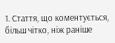1. Стаття, що коментується, більш чітко, ніж раніше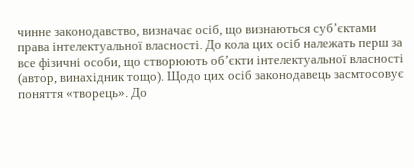чинне законодавство, визначає осіб, що визнаються суб’єктами права інтелектуальної власності. До кола цих осіб належать перш за все фізичні особи, що створюють об’єкти інтелектуальної власності (автор, винахідник тощо). Щодо цих осіб законодавець засмтосовує поняття «творець». До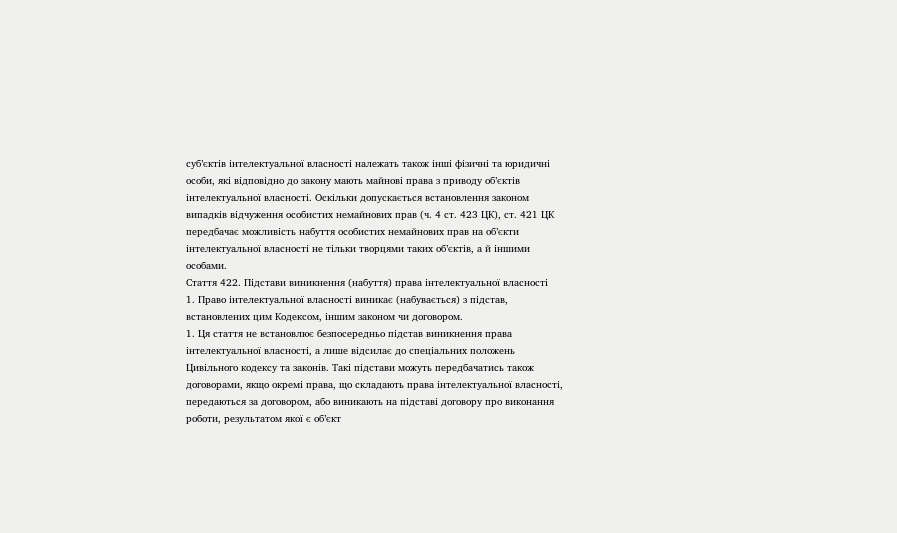суб’єктів інтелектуальної власності належать також інші фізичні та юридичні особи, які відповідно до закону мають майнові права з приводу об’єктів інтелектуальної власності. Оскільки допускається встановлення законом випадків відчуження особистих немайнових прав (ч. 4 ст. 423 ЦК), ст. 421 ЦК передбачає можливість набуття особистих немайнових прав на об’єкти інтелектуальної власності не тільки творцями таких об’єктів, а й іншими особами.
Стаття 422. Підстави виникнення (набуття) права інтелектуальної власності
1. Право інтелектуальної власності виникає (набувається) з підстав, встановлених цим Кодексом, іншим законом чи договором.
1. Ця стаття не встановлює безпосередньо підстав виникнення права інтелектуальної власності, а лише відсилає до спеціальних положень Цивільного кодексу та законів. Такі підстави можуть передбачатись також договорами, якщо окремі права, що складають права інтелектуальної власності, передаються за договором, або виникають на підставі договору про виконання роботи, результатом якої є об’єкт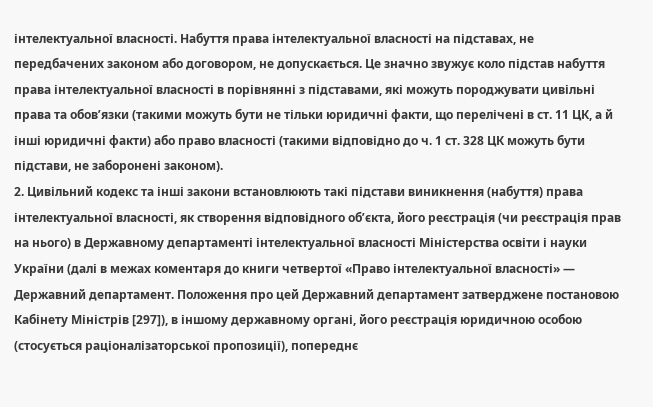інтелектуальної власності. Набуття права інтелектуальної власності на підставах, не передбачених законом або договором, не допускається. Це значно звужує коло підстав набуття права інтелектуальної власності в порівнянні з підставами, які можуть породжувати цивільні права та обов’язки (такими можуть бути не тільки юридичні факти, що перелічені в ст. 11 ЦК, а й інші юридичні факти) або право власності (такими відповідно до ч. 1 ст. 328 ЦК можуть бути підстави, не заборонені законом).
2. Цивільний кодекс та інші закони встановлюють такі підстави виникнення (набуття) права інтелектуальної власності, як створення відповідного об’єкта, його реєстрація (чи реєстрація прав на нього) в Державному департаменті інтелектуальної власності Міністерства освіти і науки України (далі в межах коментаря до книги четвертої «Право інтелектуальної власності» — Державний департамент. Положення про цей Державний департамент затверджене постановою Кабінету Міністрів [297]), в іншому державному органі, його реєстрація юридичною особою (стосується раціоналізаторської пропозиції), попереднє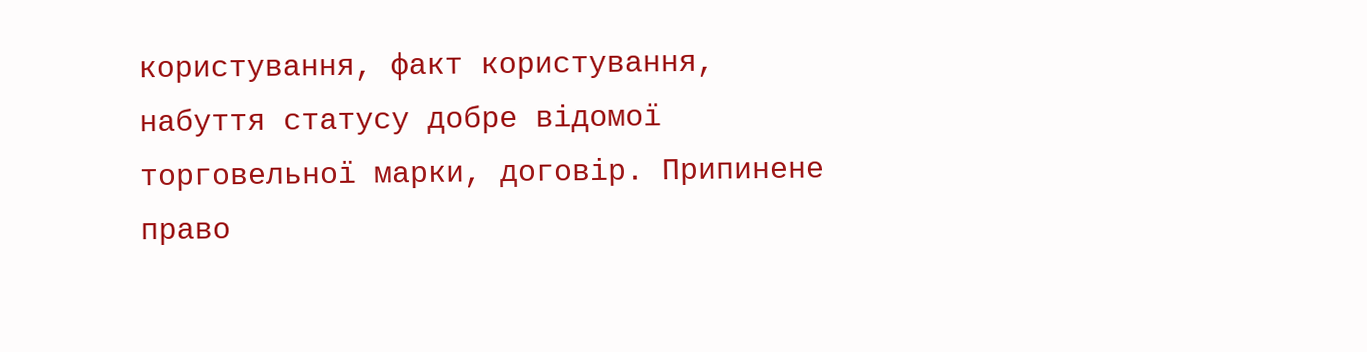користування, факт користування, набуття статусу добре відомої торговельної марки, договір. Припинене право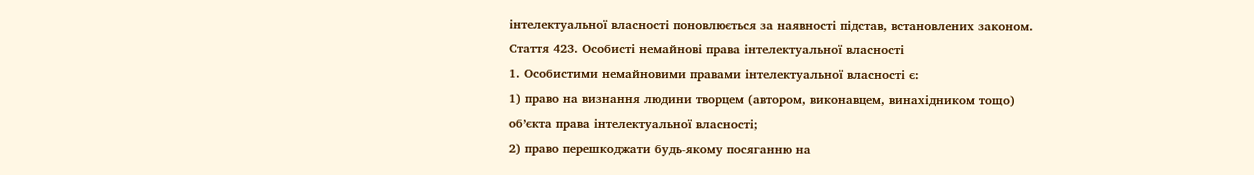інтелектуальної власності поновлюється за наявності підстав, встановлених законом.
Стаття 423. Особисті немайнові права інтелектуальної власності
1. Особистими немайновими правами інтелектуальної власності є:
1) право на визнання людини творцем (автором, виконавцем, винахідником тощо) об’єкта права інтелектуальної власності;
2) право перешкоджати будь-якому посяганню на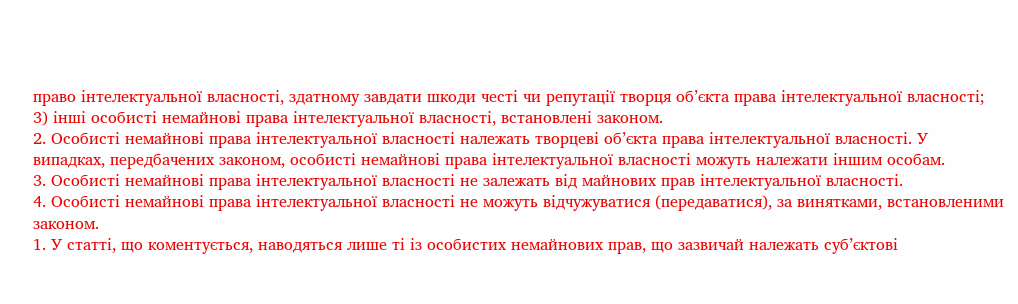право інтелектуальної власності, здатному завдати шкоди честі чи репутації творця об’єкта права інтелектуальної власності;
3) інші особисті немайнові права інтелектуальної власності, встановлені законом.
2. Особисті немайнові права інтелектуальної власності належать творцеві об’єкта права інтелектуальної власності. У випадках, передбачених законом, особисті немайнові права інтелектуальної власності можуть належати іншим особам.
3. Особисті немайнові права інтелектуальної власності не залежать від майнових прав інтелектуальної власності.
4. Особисті немайнові права інтелектуальної власності не можуть відчужуватися (передаватися), за винятками, встановленими законом.
1. У статті, що коментується, наводяться лише ті із особистих немайнових прав, що зазвичай належать суб’єктові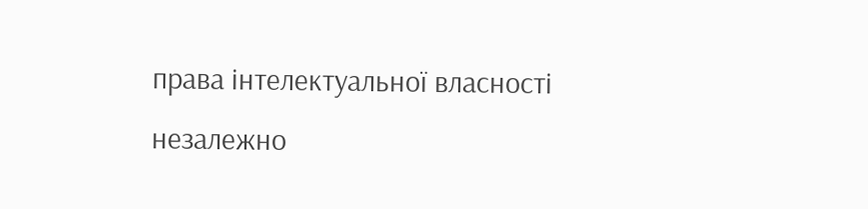права інтелектуальної власності незалежно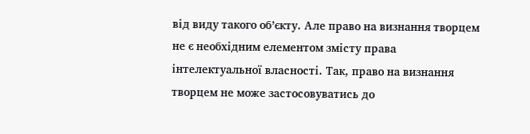від виду такого об’єкту. Але право на визнання творцем не є необхідним елементом змісту права інтелектуальної власності. Так, право на визнання творцем не може застосовуватись до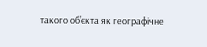такого об’єкта як географічне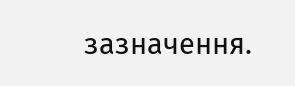зазначення.